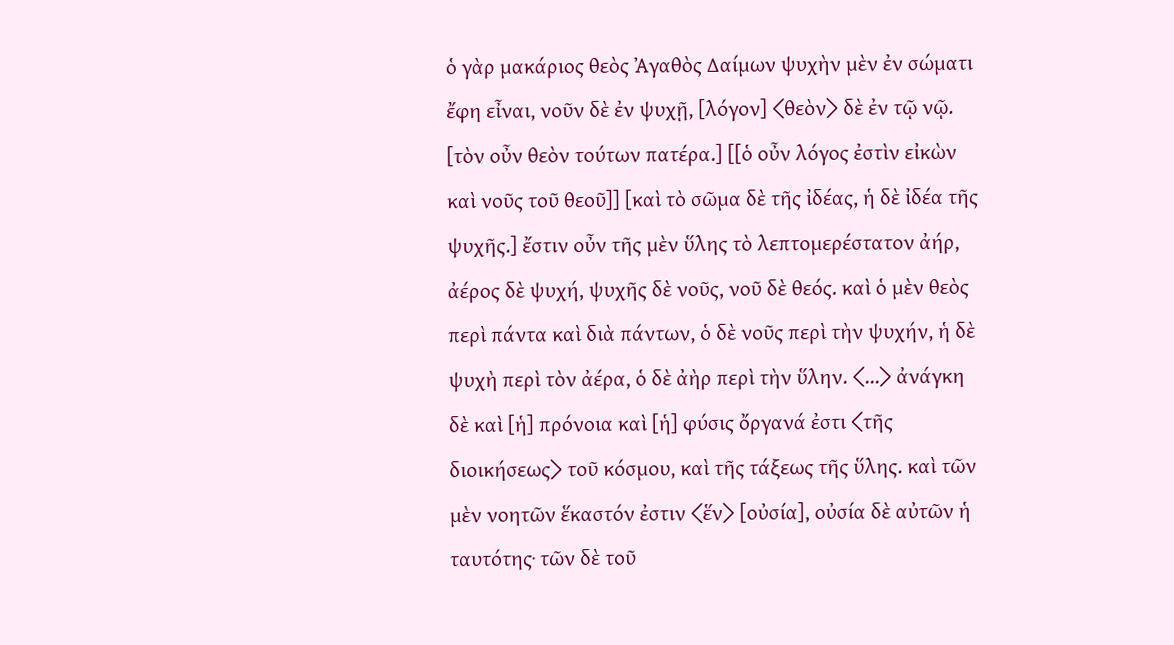ὁ γὰρ μακάριος θεὸς Ἀγαθὸς Δαίμων ψυχὴν μὲν ἐν σώματι ἔφη εἶναι, νοῦν δὲ ἐν ψυχῇ, [λόγον] ⟨θεὸν⟩ δὲ ἐν τῷ νῷ. [τὸν οὖν θεὸν τούτων πατέρα.] [[ὁ οὖν λόγος ἐστὶν εἰκὼν καὶ νοῦς τοῦ θεοῦ]] [καὶ τὸ σῶμα δὲ τῆς ἰδέας, ἡ δὲ ἰδέα τῆς ψυχῆς.] ἔστιν οὖν τῆς μὲν ὕλης τὸ λεπτομερέστατον ἀήρ, ἀέρος δὲ ψυχή, ψυχῆς δὲ νοῦς, νοῦ δὲ θεός. καὶ ὁ μὲν θεὸς περὶ πάντα καὶ διὰ πάντων, ὁ δὲ νοῦς περὶ τὴν ψυχήν, ἡ δὲ ψυχὴ περὶ τὸν ἀέρα, ὁ δὲ ἀὴρ περὶ τὴν ὕλην. ⟨...⟩ ἀνάγκη δὲ καὶ [ἡ] πρόνοια καὶ [ἡ] φύσις ὄργανά ἐστι ⟨τῆς διοικήσεως⟩ τοῦ κόσμου, καὶ τῆς τάξεως τῆς ὕλης. καὶ τῶν μὲν νοητῶν ἕκαστόν ἐστιν ⟨ἕν⟩ [οὐσία], οὐσία δὲ αὐτῶν ἡ ταυτότης· τῶν δὲ τοῦ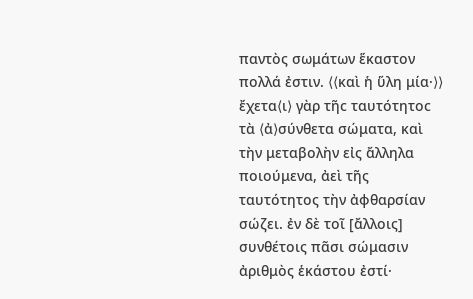παντὸς σωμάτων ἕκαστον πολλά ἐστιν. ⟨⟨καὶ ἡ ὕλη μία·⟩⟩ ἔχετα⟨ι⟩ γὰρ τῆϲ ταυτότητοϲ τὰ ⟨ἀ⟩σύνθετα σώματα, καὶ τὴν μεταβολὴν εἰς ἄλληλα ποιούμενα, ἀεὶ τῆς ταυτότητος τὴν ἀφθαρσίαν σώζει. ἐν δὲ τοῖ [ἄλλοις] συνθέτοις πᾶσι σώμασιν ἀριθμὸς ἑκάστου ἐστί·